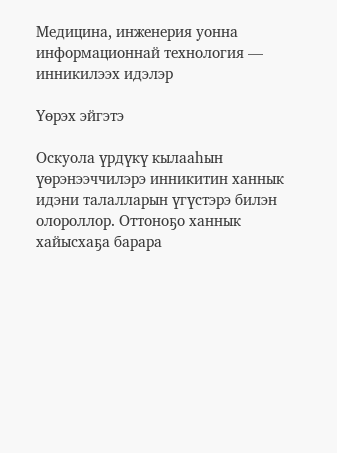Медицина, инженерия уонна информационнай технология — инникилээх идэлэр

Үөрэх эйгэтэ

Оскуола үрдүкү кылааһын үөрэнээччилэрэ инникитин ханнык идэни талалларын үгүстэрэ билэн олороллор. Оттоноҕо ханнык хайысхаҕа барара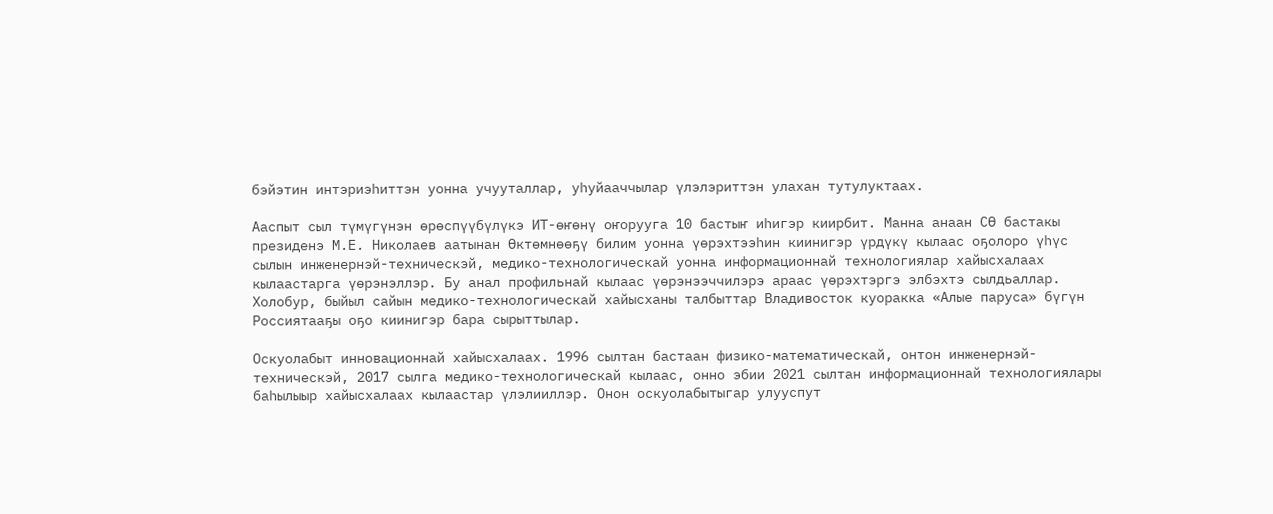бэйэтин интэриэһиттэн уонна учууталлар, уһуйааччылар үлэлэриттэн улахан тутулуктаах.

Ааспыт сыл түмүгүнэн өрөспүүбүлүкэ ИТ-өҥөнү оҥорууга 10 бастыҥ иһигэр киирбит. Манна анаан СӨ бастакы президенэ М.Е. Николаев аатынан Өктөмнөөҕү билим уонна үөрэхтээһин киинигэр үрдүкү кылаас оҕолоро үһүс сылын инженернэй-техническэй, медико-технологическай уонна информационнай технологиялар хайысхалаах кылаастарга үөрэнэллэр. Бу анал профильнай кылаас үөрэнээччилэрэ араас үөрэхтэргэ элбэхтэ сылдьаллар. Холобур, быйыл сайын медико-технологическай хайысханы талбыттар Владивосток куоракка «Алые паруса» бүгүн Россиятааҕы оҕо киинигэр бара сырыттылар.

Оскуолабыт инновационнай хайысхалаах. 1996 сылтан бастаан физико-математическай, онтон инженернэй-техническэй, 2017 сылга медико-технологическай кылаас, онно эбии 2021 сылтан информационнай технологиялары баһылыыр хайысхалаах кылаастар үлэлииллэр. Онон оскуолабытыгар улууспут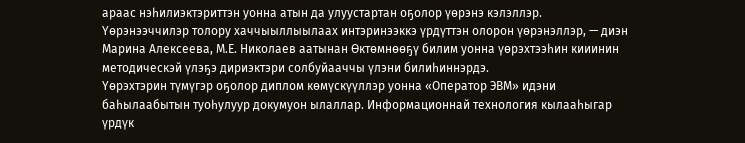араас нэһилиэктэриттэн уонна атын да улуустартан оҕолор үөрэнэ кэлэллэр. Үөрэнээччилэр толору хаччыыллыылаах интэринээккэ үрдүттэн олорон үөрэнэллэр, — диэн Марина Алексеева, М.Е. Николаев аатынан Өктөмнөөҕү билим уонна үөрэхтээһин кииинин методическэй үлэҕэ дириэктэри солбуйааччы үлэни билиһиннэрдэ.
Үөрэхтэрин түмүгэр оҕолор диплом көмүскүүллэр уонна «Оператор ЭВМ» идэни баһылаабытын туоһулуур докумуон ылаллар. Информационнай технология кылааһыгар үрдүк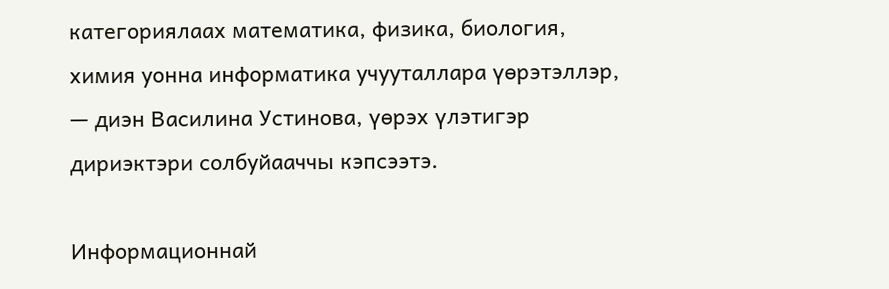категориялаах математика, физика, биология, химия уонна информатика учууталлара үөрэтэллэр, — диэн Василина Устинова, үөрэх үлэтигэр дириэктэри солбуйааччы кэпсээтэ.

Информационнай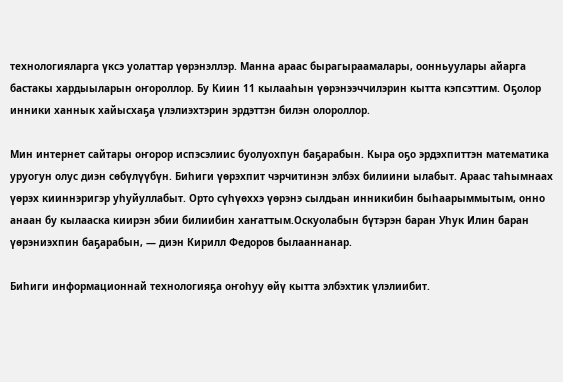технологияларга үксэ уолаттар үөрэнэллэр. Манна араас бырагыраамалары, оонньуулары айарга бастакы хардыыларын оҥороллор. Бу Киин 11 кылааһын үөрэнээччилэрин кытта кэпсэттим. Оҕолор инники ханнык хайысхаҕа үлэлиэхтэрин эрдэттэн билэн олороллор.

Мин интернет сайтары оҥорор испэсэлиис буолуохпун баҕарабын. Кыра оҕо эрдэхпиттэн математика уруогун олус диэн сөбүлүүбүн. Биһиги үөрэхпит чэрчитинэн элбэх билиини ылабыт. Араас таһымнаах үөрэх кииннэригэр уһуйуллабыт. Орто сүһүөххэ үөрэнэ сылдьан инникибин быһаарыммытым, онно анаан бу кылааска киирэн эбии билиибин хаҥаттым.Оскуолабын бүтэрэн баран Уһук Илин баран үөрэниэхпин баҕарабын, — диэн Кирилл Федоров былааннанар.

Биһиги информационнай технологияҕа оҥоһуу өйү кытта элбэхтик үлэлиибит.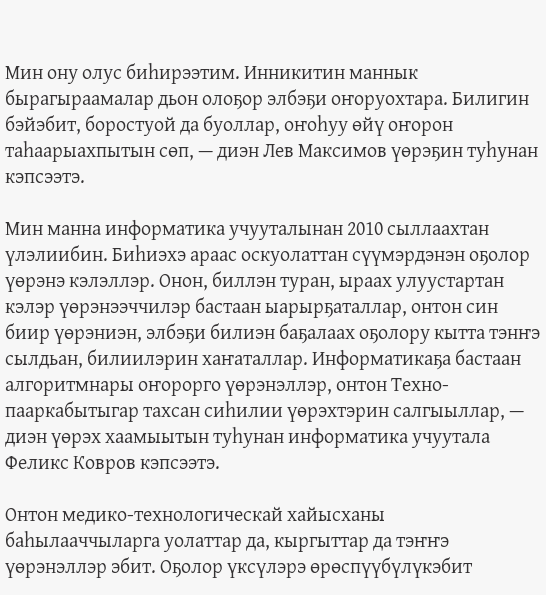Мин ону олус биһирээтим. Инникитин маннык бырагыраамалар дьон олоҕор элбэҕи оҥоруохтара. Билигин бэйэбит, боростуой да буоллар, оҥоһуу өйү оҥорон таһаарыахпытын сөп, — диэн Лев Максимов үөрэҕин туһунан кэпсээтэ.

Мин манна информатика учууталынан 2010 сыллаахтан үлэлиибин. Биһиэхэ араас оскуолаттан сүүмэрдэнэн оҕолор үөрэнэ кэлэллэр. Онон, биллэн туран, ыраах улуустартан кэлэр үөрэнээччилэр бастаан ыарырҕаталлар, онтон син биир үөрэниэн, элбэҕи билиэн баҕалаах оҕолору кытта тэнҥэ сылдьан, билиилэрин хаҥаталлар. Информатикаҕа бастаан алгоритмнары оҥорорго үөрэнэллэр, онтон Техно-пааркабытыгар тахсан сиһилии үөрэхтэрин салгыыллар, — диэн үөрэх хаамыытын туһунан информатика учуутала Феликс Ковров кэпсээтэ.

Онтон медико-технологическай хайысханы баһылааччыларга уолаттар да, кыргыттар да тэҥҥэ үөрэнэллэр эбит. Оҕолор үксүлэрэ өрөспүүбүлүкэбит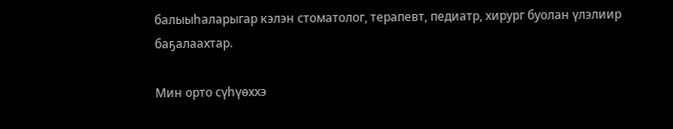балыыһаларыгар кэлэн стоматолог, терапевт, педиатр, хирург буолан үлэлиир баҕалаахтар.

Мин орто сүһүөххэ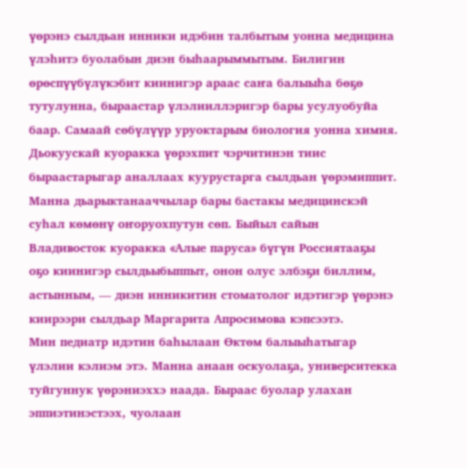үөрэнэ сылдьан инники идэбин талбытым уонна медицина үлэһитэ буолабын диэн быһаарыммытым. Билигин өрөспүүбүлүкэбит киинигэр араас саҥа балыыһа бөҕө тутулунна, быраастар үлэлииллэригэр бары усулуобуйа баар. Самаай сөбүлүүр уруоктарым биология уонна химия. Дьокуускай куоракка үөрэхпит чэрчитинэн тиис быраастарыгар аналлаах куурустарга сылдьан үөрэмиппит. Манна дьарыктанааччылар бары бастакы медицинскэй суһал көмөнү оҥоруохпутун сөп. Быйыл сайын Владивосток куоракка «Алые паруса» бүгүн Россиятааҕы оҕо киинигэр сылдьыбыппыт, онон олус элбэҕи биллим, астынным, — диэн инникитин стоматолог идэтигэр үөрэнэ киирээри сылдьар Маргарита Апросимова кэпсээтэ.
Мин педиатр идэтин баһылаан Өктөм балыыһатыгар үлэлии кэлиэм этэ. Манна анаан оскуолаҕа, университекка туйгуннук үөрэниэххэ наада. Быраас буолар улахан эппиэтинэстээх, чуолаан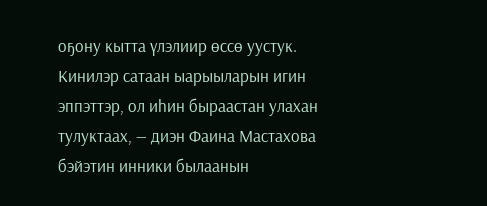оҕону кытта үлэлиир өссө уустук. Кинилэр сатаан ыарыыларын игин эппэттэр, ол иһин быраастан улахан тулуктаах, — диэн Фаина Мастахова бэйэтин инники былаанын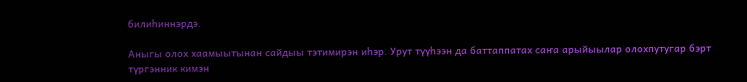билиһиннэрдэ.

Аныгы олох хаамыытынан сайдыы тэтимирэн иһэр. Урут түүһээн да баттаппатах саҥа арыйыылар олохпутугар бэрт түргэнник кимэн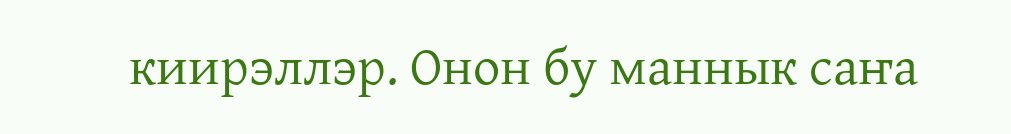киирэллэр. Онон бу маннык саҥа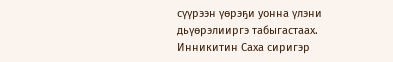сүүрээн үөрэҕи уонна үлэни дьүөрэлииргэ табыгастаах. Инникитин Саха сиригэр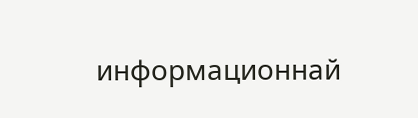информационнай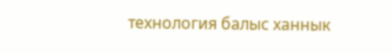технология балыс ханнык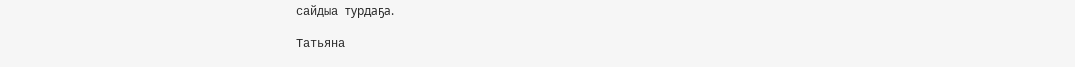сайдыа турдаҕа.

Татьяна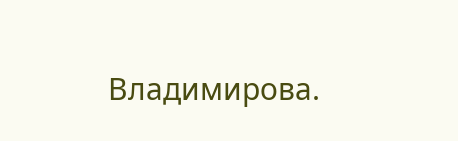Владимирова.